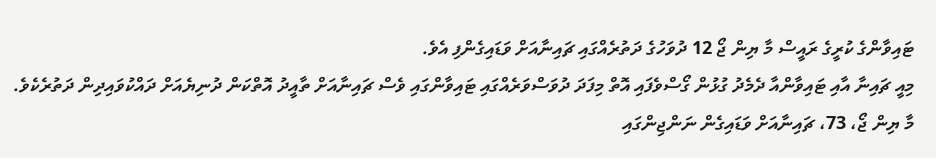ޓައިވާންގެ ކުރީގެ ރައީސް މާ ޔިން ޖޯ 12 ދުވަހުގެ ދަތުރެއްގައި ޗައިނާއަށް ވަޑައިގެންފި އެވެ.
މިއީ ޗައިނާ އާއި ޓައިވާންއާ ދެމެދު ގުޅުން ގޯސްވެފައި އޮތް މިފަދަ ދުވަސްވަރެއްގައި ޓައިވާންގައި ވެސް ޗައިނާއަށް ތާއީދު އޮތްކަން ދުނިޔެއަށް ދައްކުވައިދިން ދަތުރެކެވެ.
މާ ޔިން ޖޯ، 73، ޗައިނާއަށް ވަޑައިގެން ނަންޖިންގައި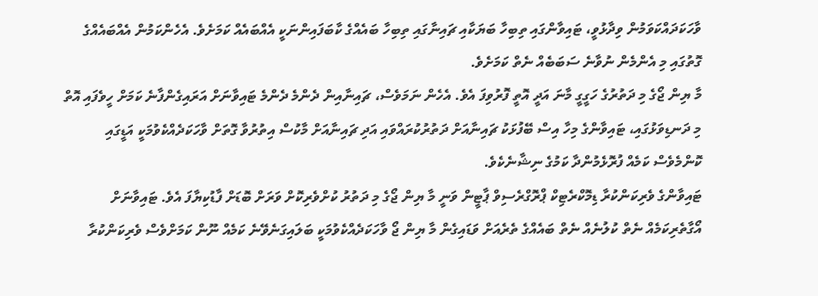ވާހަކަދައްކަވަމުން ވިދާޅުވީ، ޓައިވާންގައި ތިބިހާ ބަޔަކާއި ޗައިނާގައި ތިބިހާ ބައެއްގެ ކާބަފައިންނަކީ އެއްބައެއް ކަމަށެވެ. އެހެންކަމުން އެއްބައެއްގެ ގޮތުގައި މި އެންމެން ނުވާނެ ސަބަބެއް ނެތް ކަމަށެވެ.
މާ ޔިން ޖޯގެ މި ދަތުރުގެ ހަގީގީ މާނަ އަދީ އޮތީ ފޮރުވިފަ އެވެ. އެހެން ނަމަވެސް، ޗައިނާއިން ދެންމެ ދެންމެ ޓައިވާނަށް އަރައިގެންފާނެ ކަމަށް ހީވެފައި އޮތް މި ދަނޑިވަޅުގައި، ޓައިވާންގެ މިހާ އިސް ބޭފުޅަކު ޗައިނާއަށް ދަތުރުކުރައްވައި އަދި ޗައިނާއަށް މާކުސް އިތުރުވާ ގޮތަށް ވާހަކަދެއްކެވުމަކީ އަޑީގައި ކޮންމެވެސް ކަމެއް ފުރޮޅެމުންދާ ކަމުގެ ނިޝާނެކެވެ.
ޓައިވާންގެ ވެރިކަންކުރާ ޑިމޮކްރެޓިކް ޕްރޮގްރެސިވް ޕާޓީން ވަނީ މާ ޔިން ޖޯގެ މި ދަތުރު ކުށްވެރިކޮށް ވަރަށް ބޮޑަށް ފާޑުކިޔާފަ އެވެ. ޓައިވާނަށް އޯގާތެރިކަމެއް ނެތް ކުލުނެއް ނެތް ބައެއްގެ ތެރެއަށް ވަޑައިގެން މާ ޔިން ޖޯ ވާހަކަދެއްކެވުމަކީ ބަލައިގަނެވޭނެ ކަމެއް ނޫން ކަމަށްވެސް ވެރިކަންކުރާ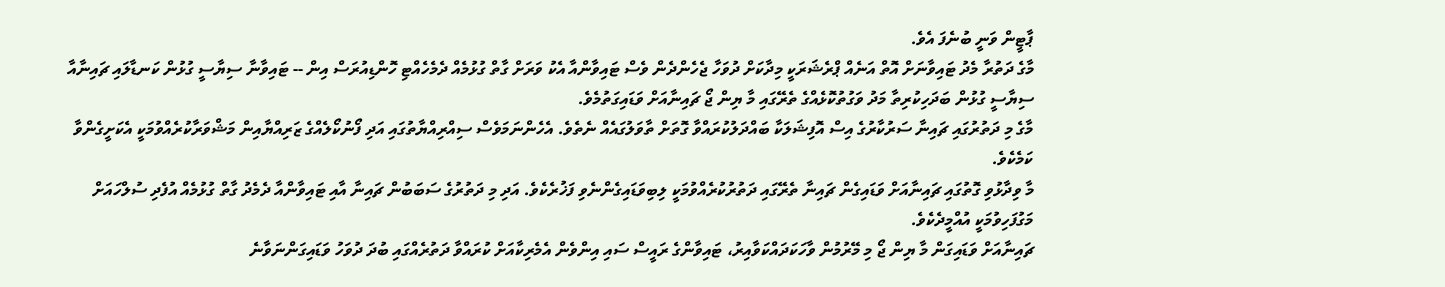ޕާޓީން ވަނީ ބުނެފަ އެވެ.
މާގެ ދަތުރާ މެދު ޓައިވާނަށް އޮތް އަނެއް ޕްރެޝަރަކީ މިދާކަށް ދުވަހާ ޖެހެންދެން ވެސް ޓައިވާންއާ އެކު ވަރަށް ގާތް ގުޅުމެއް ދެމެހެއްޓި ހޮންޑިއުރަސް އިން -- ޓައިވާނާ ސިޔާސީ ގުޅުން ކަނޑާލައި ޗައިނާއާ ސިޔާސީ ގުޅުން ބަދަހިކުރިތާ މަދު ވަގުތުކޮޅެއްގެ ތެރޭގައި މާ ޔިން ޖޯ ޗައިނާއަށް ވަޑައިގަތުމެވެ.
މާގެ މި ދަތުރުގައި ޗައިނާ ސަރުކާރުގެ އިސް އޮފިޝަލަކާ ބައްދަލުކުރައްވާ ގޮތަށް ތާވަލުގައެއް ނެތެވެ. އެހެންނަމަވެސް ސިއްރިއްޔާތުގައި އަދި ފޯނުކޯލެއްގެ ޒަރިއްޔާއިން މަޝްވަރާކުރެއްވުމަކީ އެކަށީގެންވާ ކަމެކެވެ.
މާ ވިދާޅުވި ގޮތުގައި ޗައިނާއަށް ވަޑައިގެން ޗައިނާ ތެރޭގައި ދަތުރުކުރެއްވުމަކީ ލިބިވަޑައިގެންނެވި ފަޚުރެކެވެ. އަދި މި ދަތުރުގެ ސަބަބުން ޗައިނާ އާއި ޓައިވާންއާ ދެމެދު ގާތް ގުޅުމެއް އުފެދި ސުލްހައަށް މަގުފަހިވުމަކީ އުއްމީދެކެވެ.
ޗައިނާއަށް ވަޑައިގަން މާ ޔިން ޖޯ މި މޭރުމުން ވާހަކަދައްކަވާއިރު، ޓައިވާންގެ ރައީސް ސައި އިންވެން އެމެރިކާއަށް ކުރައްވާ ދަތުރެއްގައި ބުދަ ދުވަހު ވަޑައިގަންނަވާނެ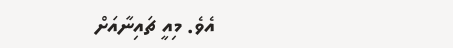އެވެ. މިއީ ޗައިނާއަށް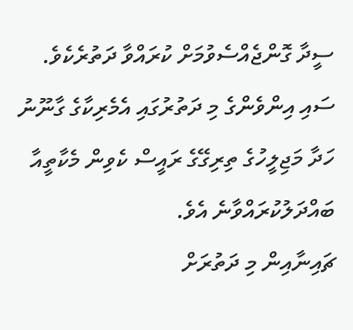ސީދާ ގޮންޖެއްސެވުމަށް ކުރައްވާ ދަތުރެކެވެ.
ސައި އިންވެންގެ މި ދަތުރުގައި އެމެރިކާގެ ގާނޫނު ހަދާ މަޖިލީހުގެ ތިރިގޭގެ ރައީސް ކެވިން މެކާތީއާ ބައްދަލުކުރައްވާނެ އެވެ.
ޗައިނާއިން މި ދަތުރަށް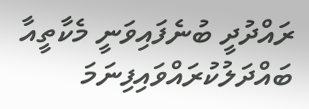ރައްދުދީ ބުނެފައިވަނީ މެކާތީއާ ބައްދަލުކުރައްވައިފިނަމަ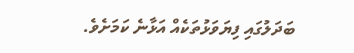ބަދަލުގައި ފިޔަވަޅުތަކެއް އަޅާނެ ކަމަށެވެ.